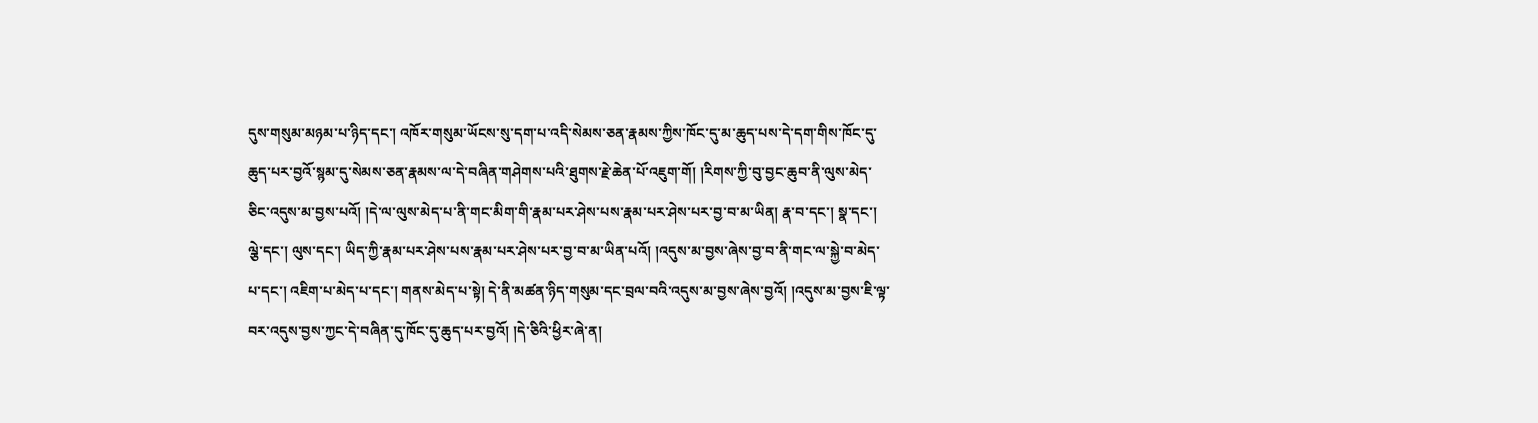དུས་གསུམ་མཉམ་པ་ཉིད་དང་། འཁོར་གསུམ་ཡོངས་སུ་དག་པ་འདི་སེམས་ཅན་རྣམས་ཀྱིས་ཁོང་དུ་མ་ཆུད་པས་དེ་དག་གིས་ཁོང་དུ་ཆུད་པར་བྱའོ་སྙམ་དུ་སེམས་ཅན་རྣམས་ལ་དེ་བཞིན་གཤེགས་པའི་ཐུགས་རྗེ་ཆེན་པོ་འཇུག་གོ། །རིགས་ཀྱི་བུ་བྱང་ཆུབ་ནི་ལུས་མེད་ཅིང་འདུས་མ་བྱས་པའོ། །དེ་ལ་ལུས་མེད་པ་ནི་གང་མིག་གི་རྣམ་པར་ཤེས་པས་རྣམ་པར་ཤེས་པར་བྱ་བ་མ་ཡིན། རྣ་བ་དང་། སྣ་དང་། ལྕེ་དང་། ལུས་དང་། ཡིད་ཀྱི་རྣམ་པར་ཤེས་པས་རྣམ་པར་ཤེས་པར་བྱ་བ་མ་ཡིན་པའོ། །འདུས་མ་བྱས་ཞེས་བྱ་བ་ནི་གང་ལ་སྐྱེ་བ་མེད་པ་དང་། འཇིག་པ་མེད་པ་དང་། གནས་མེད་པ་སྟེ། དེ་ནི་མཚན་ཉིད་གསུམ་དང་བྲལ་བའི་འདུས་མ་བྱས་ཞེས་བྱའོ། །འདུས་མ་བྱས་ཇི་ལྟ་བར་འདུས་བྱས་ཀྱང་དེ་བཞིན་དུ་ཁོང་དུ་ཆུད་པར་བྱའོ། །དེ་ཅིའི་ཕྱིར་ཞེ་ན།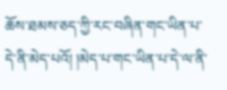ཆོས་ཐམས་ཅད་ཀྱི་རང་བཞིན་གང་ཡིན་པ་དེ་ནི་མེད་པའོ། །མེད་པ་གང་ཡིན་པ་དེ་ལ་ནི་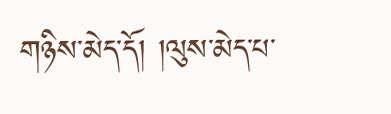གཉིས་མེད་དོ། །ལུས་མེད་པ་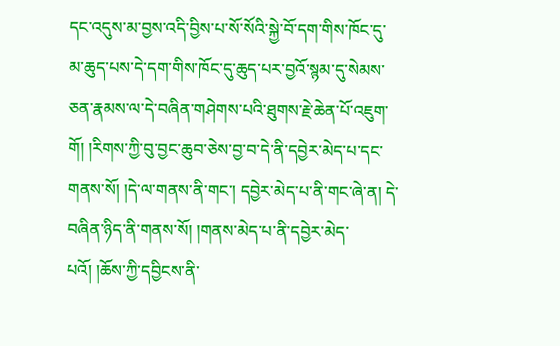དང་འདུས་མ་བྱས་འདི་བྱིས་པ་སོ་སོའི་སྐྱེ་བོ་དག་གིས་ཁོང་དུ་མ་ཆུད་པས་དེ་དག་གིས་ཁོང་དུ་ཆུད་པར་བྱའོ་སྙམ་དུ་སེམས་ཅན་རྣམས་ལ་དེ་བཞིན་གཤེགས་པའི་ཐུགས་རྗེ་ཆེན་པོ་འཇུག་གོ། །རིགས་ཀྱི་བུ་བྱང་ཆུབ་ཅེས་བྱ་བ་དེ་ནི་དབྱེར་མེད་པ་དང་གནས་སོ། །དེ་ལ་གནས་ནི་གང་། དབྱེར་མེད་པ་ནི་གང་ཞེ་ན། དེ་བཞིན་ཉིད་ནི་གནས་སོ། །གནས་མེད་པ་ནི་དབྱེར་མེད་པའོ། །ཆོས་ཀྱི་དབྱིངས་ནི་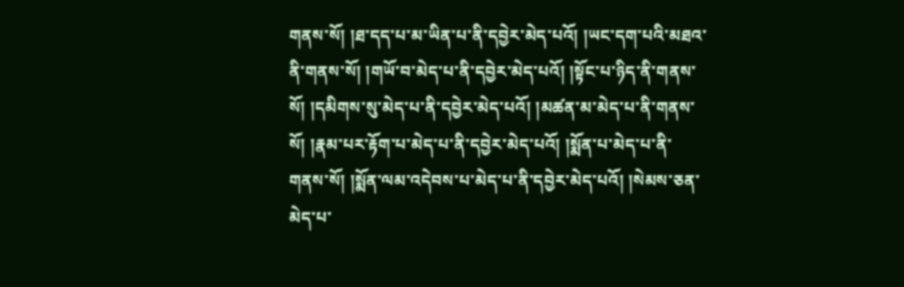གནས་སོ། །ཐ་དད་པ་མ་ཡིན་པ་ནི་དབྱེར་མེད་པའོ། །ཡང་དག་པའི་མཐའ་ནི་གནས་སོ། །གཡོ་བ་མེད་པ་ནི་དབྱེར་མེད་པའོ། །སྟོང་པ་ཉིད་ནི་གནས་སོ། །དམིགས་སུ་མེད་པ་ནི་དབྱེར་མེད་པའོ། །མཚན་མ་མེད་པ་ནི་གནས་སོ། །རྣམ་པར་རྟོག་པ་མེད་པ་ནི་དབྱེར་མེད་པའོ། །སྨོན་པ་མེད་པ་ནི་གནས་སོ། །སྨོན་ལམ་འདེབས་པ་མེད་པ་ནི་དབྱེར་མེད་པའོ། །སེམས་ཅན་མེད་པ་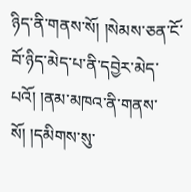ཉིད་ནི་གནས་སོ། །སེམས་ཅན་ངོ་བོ་ཉིད་མེད་པ་ནི་དབྱེར་མེད་པའོ། །ནམ་མཁའ་ནི་གནས་སོ། །དམིགས་སུ་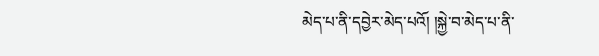མེད་པ་ནི་དབྱེར་མེད་པའོ། །སྐྱེ་བ་མེད་པ་ནི་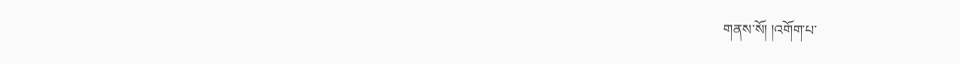གནས་སོ། །འགོག་པ་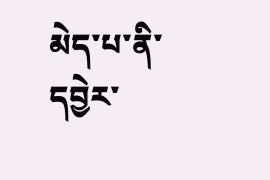མེད་པ་ནི་དབྱེར་